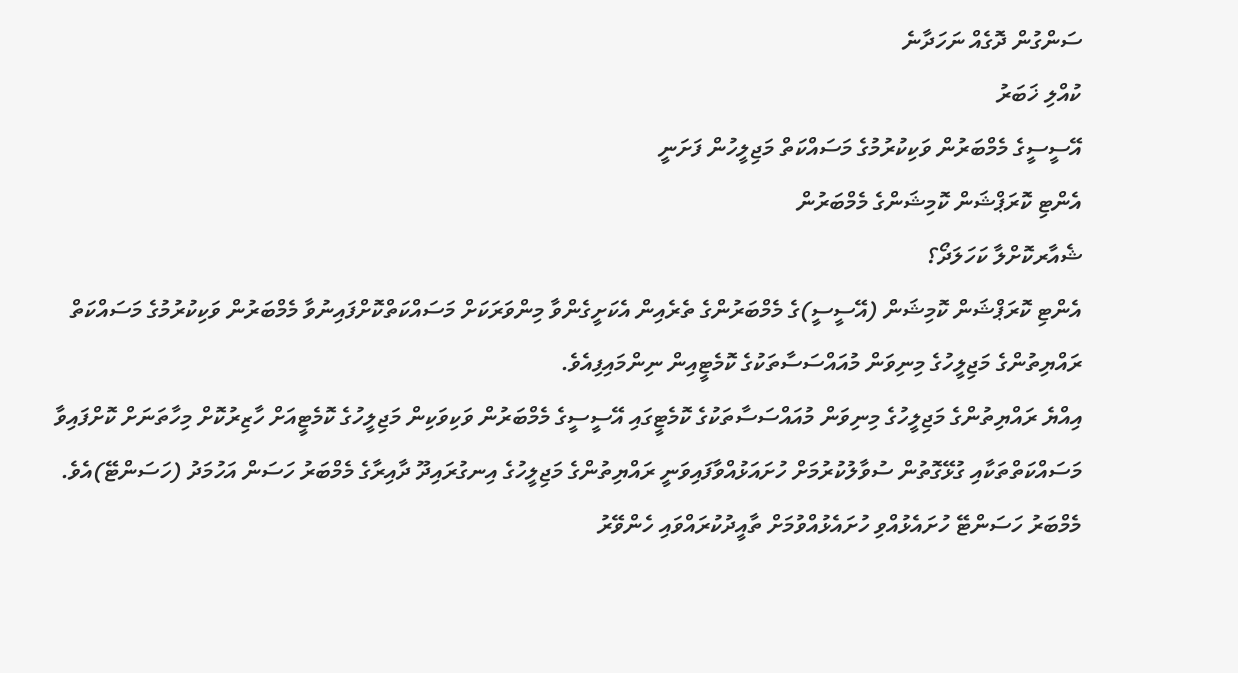ސަންގުން ދޮގެއް ނަހަދާނެ
ކުއްލި ޚަބަރު
އޭސީސީގެ މެމްބަރުން ވަކިކުރުމުގެ މަސައްކަތް މަޖިލީހުން ފަށަނީ
އެންޓި ކޮރަޕްޝަން ކޮމިޝަންގެ މެމްބަރުން
ޝެއާރކޮށްލާ ކަހަލަދޯ؟
އެންޓި ކޮރަޕްޝަން ކޮމިޝަން (އޭސީސީ)ގެ މެމްބަރުންގެ ތެރެއިން އެކަށީގެންވާ މިންވަރަކަށް މަސައްކަތްކޮށްފައިނުވާ މެމްބަރުން ވަކިކުރުމުގެ މަސައްކަތް ރައްޔިތުންގެ މަޖިލީހުގެ މިނިވަން މުއައްސަސާތަކުގެ ކޮމެޓީއިން ނިންމައިފިއެވެ.
އިއްޔެ ރައްޔިތުންގެ މަޖިލީހުގެ މިނިވަން މުއައްސަސާތަކުގެ ކޮމެޓީގައި އޭސީސީގެ މެމްބަރުން ވަކިވަކިން މަޖިލީހުގެ ކޮމެޓީއަށް ހާޒިރުކޮށް މިހާތަނަށް ކޮށްފައިވާ މަސައްކަތްތަކާއި ގުޅޭގޮތުން ސުވާލުކުރުމަށް ހުށައަޅުއްވާފައިވަނީ ރައްޔިތުންގެ މަޖިލީހުގެ އިނގުރައިދޫ ދާއިރާގެ މެމްބަރު ހަސަން އަހުމަދު (ހަސަންޓޭ)އެވެ. މެމްބަރު ހަސަންޓޭ ހުށައެޅުއްވި ހުށައެޅުއްވުމަށް ތާއީދުކުރައްވައި ހެންވޭރު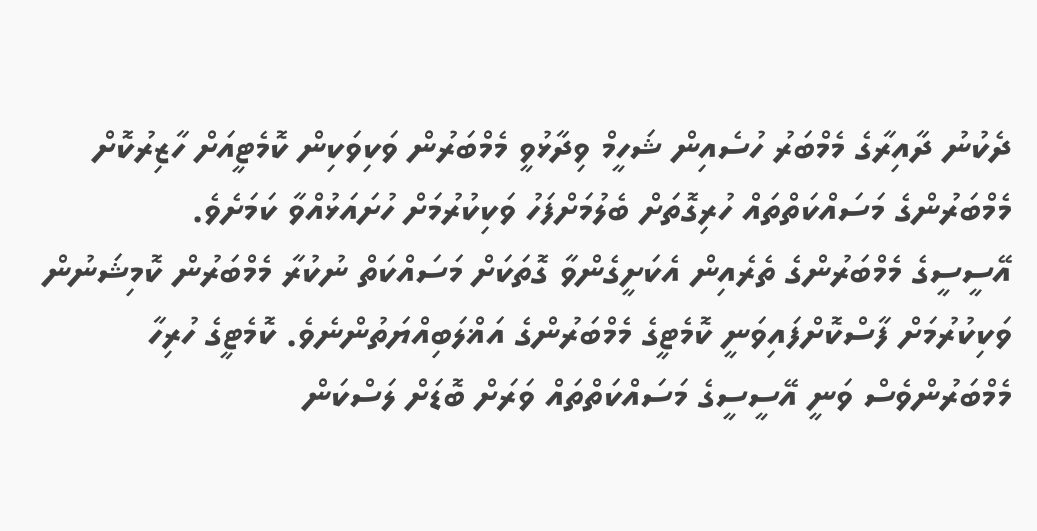ދެކުނު ދާއިރާގެ މެމްބަރު ހުސެއިން ޝަހީމް ވިދާޅުވީ މެމްބަރުން ވަކިވަކިން ކޮމެޓީއަށް ހާޒިރުކޮށް މެމްބަރުންގެ މަސައްކަތްތައް ހުރިގޮތަށް ބެލުމަށްފަހު ވަކިކުރުމަށް ހުށައަޅުއްވާ ކަމަށެވެ.
އޭސީސީގެ މެމްބަރުންގެ ތެރެއިން އެކަށީގެންވާ ގޮތަކަށް މަސައްކަތް ނުކުރާ މެމްބަރުން ކޮމިޝަނުން ވަކިކުރުމަށް ފާސްކޮށްފައިވަނީ ކޮމެޓީގެ މެމްބަރުންގެ އަޣްލަބިއްޔަތުންނެވެ. ކޮމެޓީގެ ހުރިހާ މެމްބަރުންވެސް ވަނީ އޭސީސީގެ މަސައްކަތްތައް ވަރަށް ބޮޑަށް ލަސްކަން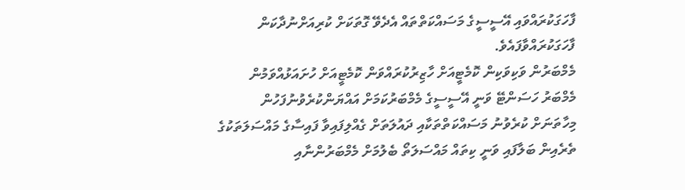ފާހަގަކުރައްވައި އޭސީސީގެ މަސައްކަތްތައް އެދެވޭ ގޮތަކަށް ކުރިއަށްނުދާކަން ފާހަގަކުރައްވާފައެވެ.
މެމްބަރުން ވަކިވަކިން ކޮމެޓީއަށް ހާޒިރުކުރައްވަން ކޮމެޓީއަށް ހުށައަޅުއްވަމުން މެމްބަރު ހަސަންޓޭ ވަނީ އޭސީސީގެ މެމްބަރުކަމަށް އައްޔަންކުރެވުނުފަހުން މިހާތަނަށް ކުރެވުނު މަސައްކަތްތަކާއި ދައުލަތަށް ގެއްލިފައިވާ ފައިސާގެ މައްސަލަތަކުގެ ތެރެއިން ބަލާފައި ވަނީ ކިތައް މައްސަލަތޯ ބެލުމަށް މެމްބަރުންނާއި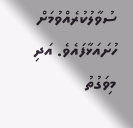ސުވާލުކުރެއްވުމަށް ހުށައަޅާފައެވެ. އަދި މިވަގުތު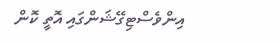އިންވެސްޓިގޭޝަންގައި އޮތީ ކޮން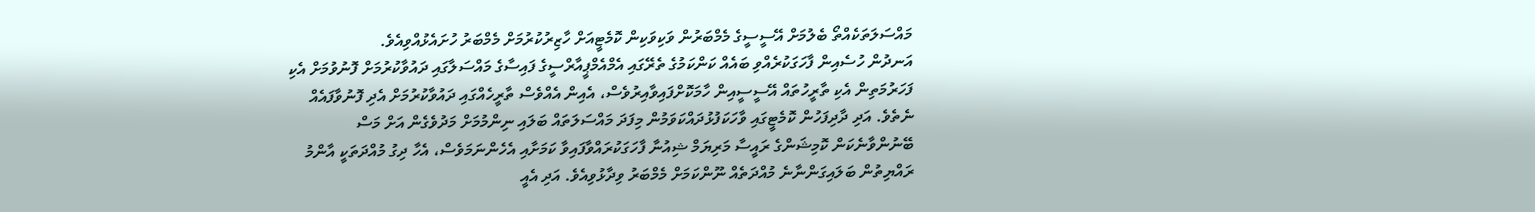މައްސަލަތަކެއްތޯ ބެލުމަށް އޭސީސީގެ މެމްބަރުން ވަކިވަކިން ކޮމެޓީއަށް ހާޒިރުކުރުމަށް މެމްބަރު ހުށައެޅުއްވިއެވެ.
އަނދުން ހުސެއިން ފާހަގަކުރެއްވި ބައެއް ކަންކަމުގެ ތެރޭގައި އެމްއެމްޕީއާރްސީގެ ފައިސާގެ މައްސަލާގައި ދައުވާކުރުމަށް ފޮނުވުމަށް އެކި ފަހަރުމަތިން އެކި ތާރީހުތައް އޭސީސީއިން ހާމަކޮށްފައިވާއިރުވެސް، އެއިން އެއްވެސް ތާރީހެއްގައި ދައުވާކުރުމަށް އެދި ފޮނުވާފައެއް ނެތެވެ. އަދި ދާދިފަހުން ކޮމެޓީގައި ވާހަކަފުޅުދައްކަވަމުން މިފަދަ މައްސަލަތައް ބަލައި ނިންމުމަށް މަދުވެގެން އަށް މަސް ބޭނުންވާނެކަން ކޮމިޝަންގެ ރައީސާ މަރިޔަމް ޝިއުނާ ފާހަގަކުރައްވާފައިވާ ކަމަށާއި އެހެންނަމަވެސް، އެހާ ދިގު މުއްދަތަކީ އާންމު ރައްޔިތުން ބަލައިގަންނާނެ މުއްދަތެއް ނޫންކަމަށް މެމްބަރު ވިދާޅުވިއެވެ. އަދި އެއީ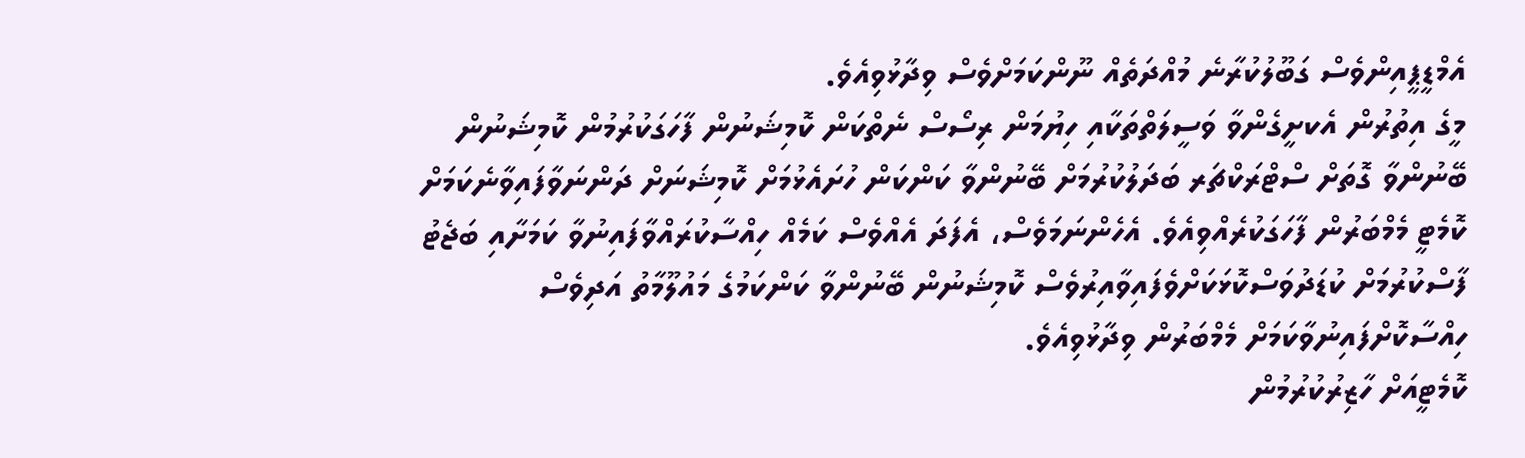އެމްޑީޕީއިންވެސް ގަބޫލުކުރާނެ މުއްދަތެއް ނޫންކަމަށްވެސް ވިދާޅުވިއެވެ.
މީގެ އިތުރުން އެކށީގެންވާ ވަސީލަތްތަކާއި ހިޔުމަން ރިސޯސް ނެތްކަން ކޮމިޝަނުން ފާހަގަކުރުމުން ކޮމިޝަނުން ބޭނުންވާ ގޮތަށް ސްޓްރަކްޗަރ ބަދަލުކުރުމަށް ބޭނުންވާ ކަންކަން ހުށައެޅުމަށް ކޮމިޝަނަށް ދަންނަވާފައިވާނެކަމަށް ކޮމެޓީ މެމްބަރުން ފާހަގަކުރެއްވިއެވެ. އެހެންނަމަވެސް، އެފަދަ އެއްވެސް ކަމެއް ހިއްސާކުރައްވާފައިނުވާ ކަމަށާއި ބަޖެޓު ފާސްކުރުމަށް ކުޑަދުވަސްކޮޅަކަށްވެފައިވާއިރުވެސް ކޮމިޝަނުން ބޭނުންވާ ކަންކަމުގެ މައުލޫމާތު އަދިވެސް ހިއްސާކޮށްފައިނުވާކަމަށް މެމްބަރުން ވިދާޅުވިއެވެ.
ކޮމެޓީއަށް ހާޒިރުކުރުމުން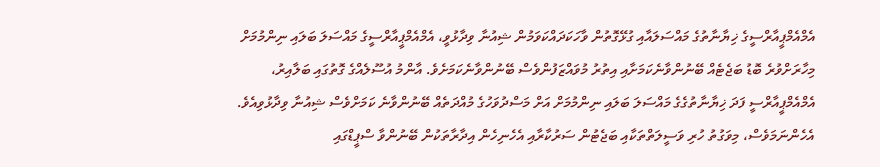އެމްއެމްޕީއާރްސީގެ ޚިޔާނާތުގެ މައްސަލައާއި ގުޅޭގޮތުން ވާހަކަދައްކަވަމުން ޝިއުނާ ވިދާޅުވީ، އެމްއެމްޕީއާރްސީގެ މައްސަލަ ބަލައި ނިންމުމަށް މިހާރަށްވުރެ ބޮޑު ބަޖެޓެއް ބޭނުންވާނެކަމަށާއި އިތުރު މުވައްޒަފުންވެސް ބޭނުންވާނެކަމަށެވެ. އާންމު އުސޫލެއްގެ ގޮތުގައި ބަލާއިރު، އެމްއެމްޕީއާރްސީ ފަދަ ޚިޔާނާތުގެގެ މައްސަލަ ބަލައި ނިންމުމަށް އަށް މަސްދުވަހުގެ މުއްދަތެއް ބޭނުންވާނެ ކަމަށްވެސް ޝިއުނާ ވިދާޅުވިއެވެ. އެހެންނަމަވެސް، މިވަގުތު ހުރި ވަސީލަތްތަކާއި ބަޖެޓުން ސަރުކާރާއި އެހެނިހެން އިދާރާތަކުން ބޭނުންވާ ސްޕީޑްގައި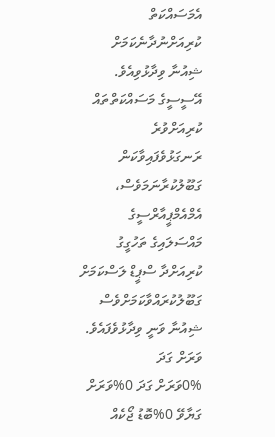އެމަސައްކަތް ކުރިއަށްނުދާނެކަމަށް ޝިއުނާ ވިދާޅުވިއެވެ. އޭސީސީގެ މަސައްކަތްތައް ކުރިއަށްވުރެ ރަނގަޅުވެފައިވާކަން ގަބޫލުކުރާނަމަވެސް، އެމްއެމްޕީއާރްސީގެ މައްސަލައިގެ ތަހުގީގު ކުރިއަށްދާ ސްޕީޑް ލަސްކަމަށް ގަބޫލުކުރައްވާކަމަށްވެސް ޝިއުނާ ވަނީ ވިދާޅުވެފައެވެ.
ވަރަށް ގަދަ
0%ވަރަށް ގަދަ 0%ވަރަށް ގަޔާވޭ 0%ބޮޑު ޖޯކެއް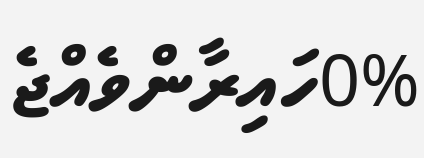0%ހައިރާންވެއްޖެ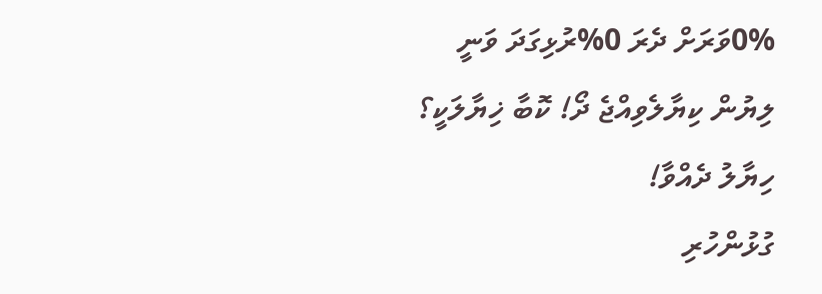0%ވަރަށް ދެރަ 0%ރުޅިގަދަ ވަނީ
ލިޔުން ކިޔާލެވިއްޖެ ދޯ! ކޮބާ ޚިޔާލަކީ؟
ހިޔާލު ދެއްވާ!
ގުޅުންހުރި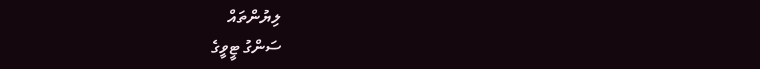ލިޔުންތައް
ސަންގު ޓީވީގެ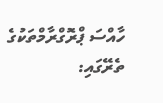ހާއްސަ ޕްރޮގްރާމްތަކުގެ ތެރޭގައި: